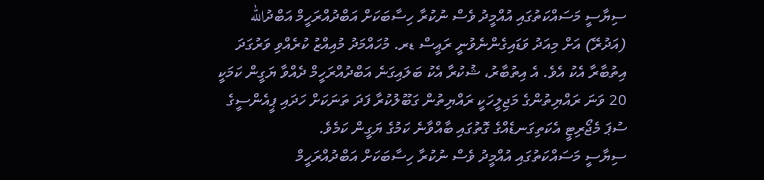ސިޔާސީ މަސައްކަތުގައި އުއްމީދު ވެސް ނުކުރާ ހިސާބަކަށް އަބްދުއްރަހީމް އަބްދުالله (އަދުރޭ) އަށް މިއަދު ވަޑައިގެންނެވުނީ ރައީސް ޑރ. މުހައްމަދު މުއިއްޒު ކުރެއްވި ވަރުގަދަ އިތުބާރާ އެކު އެވެ. އެ އިތުބާރު، ޝުކުރާ އެކު ބަލައިގަނެ އަބްދުއްރަހީމް ދެއްވާ ޔަގީން ކަމަކީ 20 ވަނަ ރައްޔިތުންގެ މަޖިލީހަކީ ރައްޔިތުން ގަބޫލުކުރާ ފަދަ ތަނަކަށް ހަދައި ޕީއެންސީގެ ސުޕަ މެޖޯރިޓީ އެކަތިގަނޑެއްގެ ގޮތުގައި ބާއްވާނެ ކަމުގެ ޔަގީން ކަމެވެ.
ސިޔާސީ މަސައްކަތުގައި އުއްމީދު ވެސް ނުކުރާ ހިސާބަކަށް އަބްދުއްރަހީމް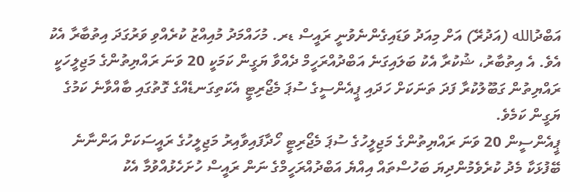އަބްދުالله (އަދުރޭ) އަށް މިއަދު ވަޑައިގެންނެވުނީ ރައީސް ޑރ. މުހައްމަދު މުއިއްޒު ކުރެއްވި ވަރުގަދަ އިތުބާރާ އެކު އެވެ. އެ އިތުބާރު، ޝުކުރާ އެކު ބަލައިގަނެ އަބްދުއްރަހީމް ދެއްވާ ޔަގީން ކަމަކީ 20 ވަނަ ރައްޔިތުންގެ މަޖިލީހަކީ ރައްޔިތުން ގަބޫލުކުރާ ފަދަ ތަނަކަށް ހަދައި ޕީއެންސީގެ ސުޕަ މެޖޯރިޓީ އެކަތިގަނޑެއްގެ ގޮތުގައި ބާއްވާނެ ކަމުގެ ޔަގީން ކަމެވެ.
ޕީއެންސީން 20 ވަނަ ރައްޔިތުންގެ މަޖިލީހުގެ ސުޕަ މެޖޯރިޓީ ހޯދާފައިވާއިރު މަޖިލީހުގެ ރައީސަކަށް އަންނާނެ ބޭފުޅަކާ މެދު ކުރެވެމުންދިޔަ ބަހުސްތައް އިއްޔެ އަބްދުއްރަހީމްގެ ނަން ރައީސް ހުށަހެޅުއްވުމާ އެކު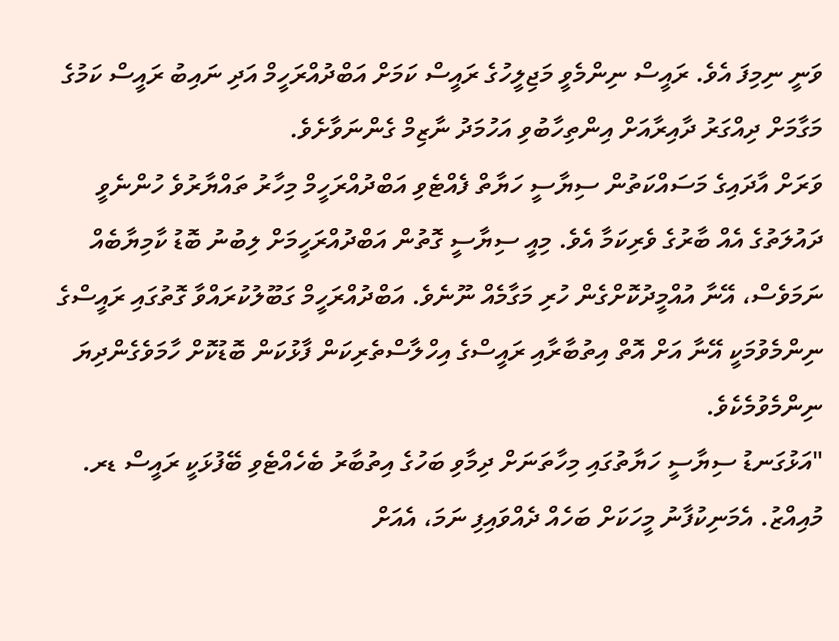ވަނީ ނިމިފަ އެވެ. ރައީސް ނިންމެވީ މަޖިލީހުގެ ރައީސް ކަމަށް އަބްދުއްރަހީމް އަދި ނައިބު ރައީސް ކަމުގެ މަގާމަށް ދިއްގަރު ދާއިރާއަށް އިންތިހާބުވި އަހުމަދު ނާޒިމް ގެންނަވާށެވެ.
ވަރަށް އާދައިގެ މަސައްކަތުން ސިޔާސީ ހަޔާތް ފެއްޓެވި އަބްދުއްރަހީމް މިހާރު ތައްޔާރުވެ ހުންނެވީ ދައުލަތުގެ އެއް ބާރުގެ ވެރިކަމާ އެވެ. މިއީ ސިޔާސީ ގޮތުން އަބްދުއްރަހީމަށް ލިބުނު ބޮޑު ކާމިޔާބެއް ނަމަވެސް، އޭނާ އުއްމީދުކޮށްގެން ހުރި މަގާމެއް ނޫނެވެ. އަބްދުއްރަހީމް ގަބޫލުކުރައްވާ ގޮތުގައި ރައީސްގެ ނިންމެވުމަކީ އޭނާ އަށް އޮތް އިތުބާރާއި ރައީސްގެ އިހްލާސްތެރިކަން ފާޅުކަން ބޮޑުކޮށް ހާމަވެގެންދިޔަ ނިންމެވުމެކެވެ.
"އަޅުގަނޑު ސިޔާސީ ހަޔާތުގައި މިހާތަނަށް ދިމާވި ބަހުގެ އިތުބާރު ބެހެއްޓެވި ބޭފުޅަކީ ރައީސް ޑރ. މުއިއްޒު. އެމަނިކުފާނު މީހަކަށް ބަހެއް ދެއްވައިފި ނަމަ، އެއަށް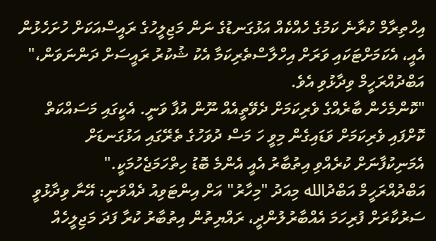އިހްތިރާމް ކުރާނެ ކަމުގެ ހެއްކެއް އަޅުގަނޑުގެ ނަން މަޖިލީހުގެ ރައީސްއަކަށް ހުށަހެޅުން އެއީ، އެކަމަށްޓަކައި ވަރަށް އިހްލާސްތެރިކަމާ އެކު ޝުކުރު ރައީސަށް ދަންނަވަން،" އަބްދުއްރަހީމް ވިދާޅުވި އެވެ.
"ކޮންމެހެން ބާރެއްގެ ވެރިކަމަށް ދެވޭތީއެއް ނޫން އުފާ ވަނީ. އެކީގައި މަސައްކަތް ކޮށްފައި ވެރިކަމަށް ވަޑައިގެން މިވީ ހަ މަސް ދުވަހުގެ ތެރޭގައި އަޅުގަނޑަށް އެމަނިކުފާނަށް ކުރެއްވި އިތުބާރު އެއީ އެންމެ ބޮޑު ހިތްހަމަޖެހުމަކީ."
އަބްދުއްރަހީމް އަބްދުالله މިއަދު "މިހާރު" އަށް އިންޓަވިއު ދެއްވަނީ: އޭނާ ވިދާޅުވީ ސަރުކާރަށް ފުރިހަމަ އެއްބާރުލުންދީ، ރައްޔިތުން އިތުބާރު ކުރާ ފަދަ މަޖިލީހެއް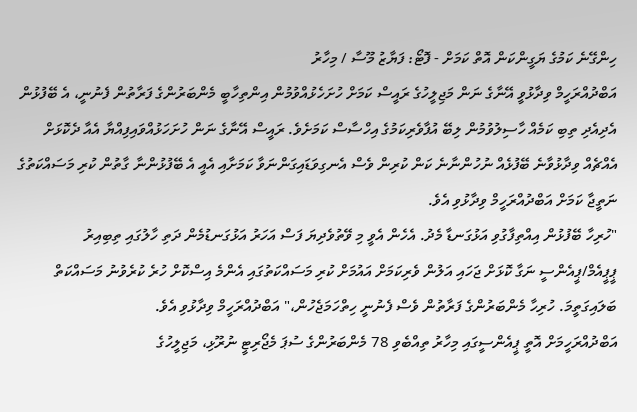ހިންގޭނެ ކަމުގެ ޔަގީންކަން އޮތް ކަމަށް - ފޮޓޯ: ފަޔާޒު މޫސާ / މިހާރު
އަބްދުއްރަހީމް ވިދާޅުވީ އޭނާގެ ނަން މަޖިލީހުގެ ރައީސް ކަމަށް ހުށަހެޅުއްވުމުން އިންތިހާބީ މެންބަރުންގެ ފަރާތުން ފެނުނީ، އެ ބޭފުޅުން އެދިއެދި ތިބި ކަމެއް ހާސިލުވުމުން ލިބޭ އުފާވެރިކަމުގެ އިހްސާސް ކަމަށެވެ. ރައީސް އޭނާގެ ނަން ހުށަހަޅުއްވައިފިއްޔާ އެއާ ދެކޮޅަށް އެއްޗެއް ވިދާޅުވާނެ ބޭފުޅެއް ނުހުންނާނެ ކަން ކުރިން ވެސް އެނގިވަޑައިގަންނަވާ ކަމަށާއި އެއީ އެ ބޭފުޅުންނާ ގާތުން ކުރި މަސައްކަތުގެ ނަތީޖާ ކަމަށް އަބްދުއްރަހީމް ވިދާޅުވި އެވެ.
"ހުރިހާ ބޭފުޅުން އިއްތިފާގުވި އަޅުގަނޑާ މެދު. އެހެން އެވީ މި ވޭތުވެދިޔަ ފަސް އަހަރު އަޅުގަނޑުމެން ދަތި ހާލުގައި ތިބިއިރު ޕީޕީއެމް/ޕީއެންސީ ނަގާ ކޮޅަށް ޖަހައި އަލުން ވެރިކަމަށް އައުމަށް ކުރި މަސައްކަތުގައި އެންމެ އިސްކޮށް ހުރެ ކުރެވުނު މަސައްކަތް ބަލައިގަތީމަ. ހުރިހާ މެންބަރުންގެ ފަރާތުން ވެސް ފެނުނީ ހިތްހަމަޖެހުން،" އަބްދުއްރަހީމް ވިދާޅުވި އެވެ.
އަބްދުއްރަހީމަށް އޮތީ ޕީއެންސީގައި މިހާރު ތިއްބެވި 78 މެންބަރުންގެ ސުޕަ މެޖޯރިޓީ ނުރޫޅި، މަޖިލީހުގެ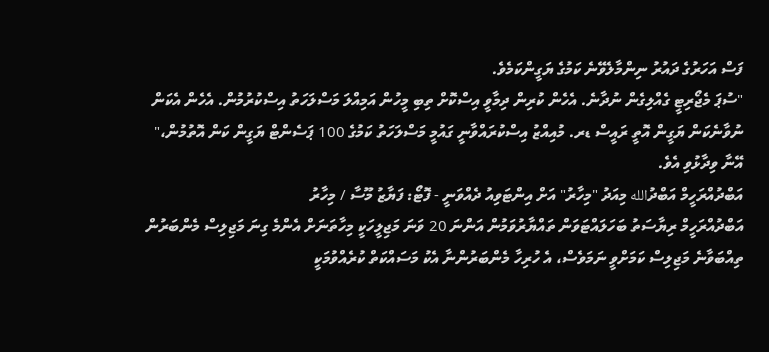ފަސް އަހަރުގެ ދައުރު ނިންމާލެވޭނެ ކަމުގެ ޔަގީންކަމެވެ.
"ސުޕަ މެޖޯރިޓީ ގެއްލިގެން ނުދާނެ. އެހެން ކުރިން ދިމާވީ އިސްކޮށް ތިބި މީހުން އަމިއްލަ މަސްލަހަތު އިސްކުރުމުން. އެހެން އެކަން ނުވާނެކަން ޔަގީން އޮތީ ރައީސް ޑރ. މުއިއްޒު އިސްކުރައްވާނީ ގައުމީ މަސްލަހަތު ކަމުގެ 100 ޕަސެންޓް ޔަގީން ކަން އޮތުމުން،" އޭނާ ވިދާޅުވި އެވެ.
އަބްދުއްރަހީމް އަބްދުالله މިއަދު "މިހާރު" އަށް އިންޓަވިއު ދެއްވަނީ - ފޮޓޯ: ފަޔާޒު މޫސާ / މިހާރު
އަބްދުއްރަހީމް ރިޔާސަތު ބަހަލައްޓަވަން ތައްޔާރުވަމުން އަންނަ 20 ވަނަ މަޖިލީހަކީ މިހާތަނަށް އެންމެ ގިނަ މަޖިލިސް މެންބަރުން ތިއްބަވާނެ މަޖިލިސް ކަމަށްވީ ނަމަވެސް، އެ ހުރިހާ މެންބަރުންނާ އެކު މަސައްކަތް ކުރެއްވުމަކީ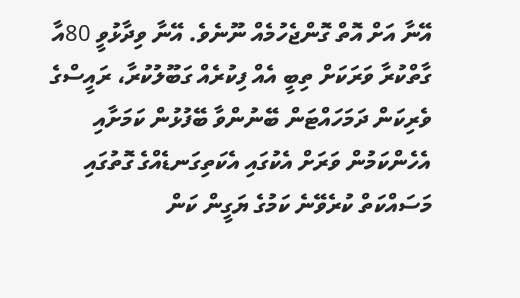އޭނާ އަށް އޮތް ގޮންޖެހުމެއް ނޫނެވެ. އޭނާ ވިދާޅުވީ 80އާ ގާތްކުރާ ވަރަކަށް ތިބީ އެއް ފިކުރެއް ގަބޫލުކުރާ، ރައީސްގެ ވެރިކަން ދަމަހައްޓަން ބޭނުންވާ ބޭފުޅުން ކަމަށާއި އެހެންކަމުން ވަރަށް އެކުގައި އެކަތިގަނޑެއްގެ ގޮތުގައި މަސައްކަތް ކުރެވޭނެ ކަމުގެ ޔަގީން ކަން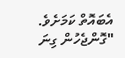އެބައޮތް ކަމަށެވެ.
"ގޮންޖެހުން ގިނަ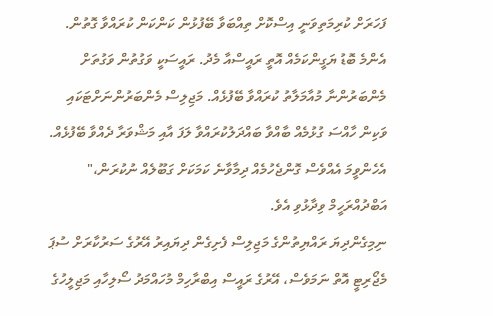ފަހަރަށް ކުރިމަތިވަނީ އިސްކޮށް ތިއްބަވާ ބޭފުޅުން ކަންކަން ކުރައްވާ ގޮތުން. އެންމެ ބޮޑު ޔަގީންކަމެއް އޮތީ ރައީސްއާ މެދު. ރައީސަކީ ވަގުތުން ވަގުތަށް މެންބަރުންނާ މުއާމަލާތު ކުރައްވާ ބޭފުޅެއް. މަޖިލިސް މެންބަރުންނަށްޓަކައި ވަކިން ހާއްސަ ގުޅުމެއް ބާއްވާ ބައްދަލުކުރައްވާ ލަފަ އާއި މަޝްވަރާ ދެއްވާ ބޭފުޅެއް. އެހެންވީމަ އެއްވެސް ގޮންޖެހުމެއް ދިމާވާނެ ކަމަކަށް ގަބޫލެއް ނުކުރަން،" އަބްދުއްރަހީމް ވިދާޅުވި އެވެ.
ނިމިގެންދިޔަ ރައްޔިތުންގެ މަޖިލިސް ފެށިގެން ދިޔައިރު އޭރުގެ ސަރުކާރަށް ސުޕަ މެޖޯރިޓީ އޮތް ނަމަވެސް، އޭރުގެ ރައީސް އިބްރާހިމް މުހައްމަދު ސޯލިހާއި މަޖިލީހުގެ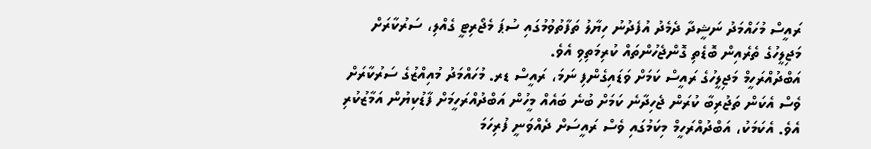ރައީސް މުހައްމަދު ނަޝީދާ ދެމެދު އުފެދުނު ހިޔާލު ތަފާތުވުމުގައި ސުޕަ މެޖޯރިޓީ ގެއްލި، ސަރުކާރަށް މަޖިލީހުގެ ތެރެއިން ބޮޑެތި ގޮންޖެހުންތައް ކުރިމަތިވި އެވެ.
އަބްދުއްރަހީމް މަޖިލީހުގެ ރައީސް ކަމަށް ވަޑައިގެންފި ނަމަ، ރައީސް ޑރ. މުހައްމަދު މުއިއްޒުގެ ސަރުކާރަށް ވެސް އެކަން ތަޖުރިބާ ކުރަން ޖެހިދާނެ ކަމަށް ބުނެ ބައެއް މީހުން އަބްދުއްރަހީމަށް ފާޑުކިޔުން އަމާޒުކުރި އެވެ. އެކަމަކު، އަބްދުއްރަހީމް މިކަމުގައި ވެސް ރައީސަށް ދެއްވަނީ ފުރިހަމަ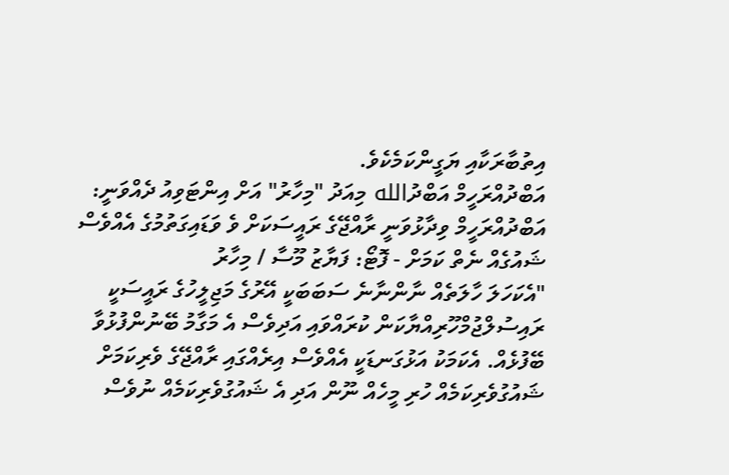އިތުބާރަކާއި ޔަގީންކަމެކެވެ.
އަބްދުއްރަހީމް އަބްދުالله މިއަދު "މިހާރު" އަށް އިންޓަވިއު ދެއްވަނީ: އަބްދުއްރަހީމް ވިދާޅުވަނީ ރާއްޖޭގެ ރައީސަކަށް ވެ ވަޑައިގަތުމުގެ އެއްވެސް ޝައުގެއް ނެތް ކަމަށް - ފޮޓޯ: ފަޔާޒު މޫސާ / މިހާރު
"އެކަހަލަ ހާލަތެއް ނާންނާނެ ސަބަބަކީ އޭރުގެ މަޖިލީހުގެ ރައީސަކީ ރައިސުލްޖުމްހޫރިއްޔާކަން ކުރައްވައި އަދިވެސް އެ މަގާމު ބޭނުންފުޅުވާ ބޭފުޅެއް. އެކަމަކު އަޅުގަނޑަކީ އެއްވެސް އިރެއްގައި ރާއްޖޭގެ ވެރިކަމަށް ޝައުގުވެރިކަމެއް ހުރި މީހެއް ނޫން އަދި އެ ޝައުގުވެރިކަމެއް ނުވެސް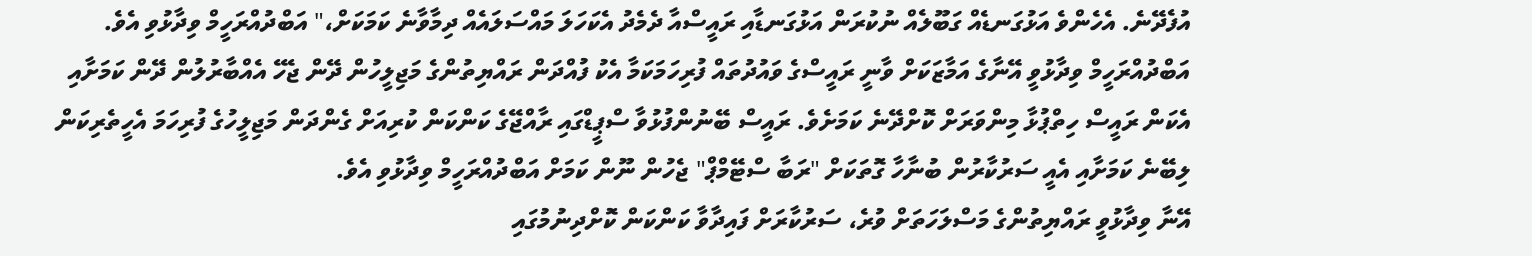އުފެދޭނެ. އެހެންވެ އަޅުގަނޑެއް ގަބޫލެއް ނުކުރަން އަޅުގަނޑާއި ރައީސްއާ ދެމެދު އެކަހަލަ މައްސަލައެއް ދިމާވާނެ ކަމަކަށް،" އަބްދުއްރަހީމް ވިދާޅުވި އެވެ.
އަބްދުއްރަހީމް ވިދާޅުވީ އޭނާގެ އަމާޒަކަށް ވާނީ ރައީސްގެ ވައުދުތައް ފުރިހަމަކަމާ އެކު ފުއްދަން ރައްޔިތުންގެ މަޖިލީހުން ދޭން ޖެހޭ އެއްބާރުލުން ދޭން ކަމަށާއި އެކަން ރައީސް ހިތްޕުޅާ މިންވަރަށް ކޮށްދޭނެ ކަމަށެވެ. ރައީސް ބޭނުންފުޅުވާ ސްޕީޑްގައި ރާއްޖޭގެ ކަންކަން ކުރިއަށް ގެންދަން މަޖިލީހުގެ ފުރިހަމަ އެހީތެރިކަން ލިބޭނެ ކަމަށާއި އެއީ ސަރުކާރުން ބުނާހާ ގޮތަކަށް "ރަބާ ސްޓޭމްޕް" ޖެހުން ނޫން ކަމަށް އަބްދުއްރަހީމް ވިދާޅުވި އެވެ.
އޭނާ ވިދާޅުވީ ރައްޔިތުންގެ މަސްލަހަތަށް ވުރެ، ސަރުކާރަށް ފައިދާވާ ކަންކަން ކޮށްދިނުމުގައި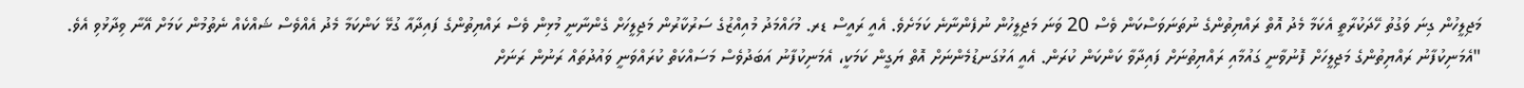މަޖިލީހުން ގިނަ ވަގުތު ހޭދަކުރާތީ އެކަމާ މެދު އޮތް ރައްޔިތުންގެ ނުތަނަވަސްކަން ވެސް 20 ވަނަ މަޖިލީހުން ނުފެންނާނެ ކަމަށެވެ. އެއީ ރައީސް ޑރ. މުހައްމަދު މުއިއްޒުގެ ސަރުކާރުން މަޖިލީހަށް ގެންނާނީ މުޅިން ވެސް ރައްޔިތުންގެ ފައިދާއާ ގުޅޭ ކަންކަމާ މެދު އެއްވެސް ޝައްކެއް ނެތުމުން ކަމަށް އޭނާ ވިދާޅުވި އެވެ.
"އެމަނިކުފާނު ރައްޔިތުންގެ މަޖިލީހަށް ފޮނުވާނީ ގައުމާއި ރައްޔިތުނަށް ފައިދާވާ ކަންކަން ކުރަން. އެއީ އަޅުގަނޑުމެންނަށް އޮތް ޔަގީން ކަމަކީ، އެމަނިކުފާނު އަބަދުވެސް މަސައްކަތް ކުރައްވަނީ ވައުދުތައް ރަނުން ރަނަށް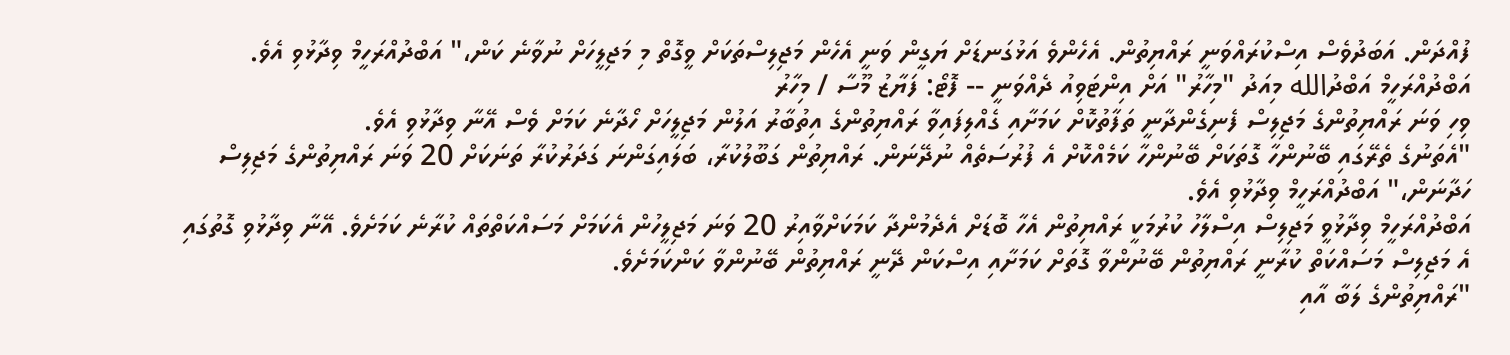ފުއްދަން. އަބަދުވެސް އިސްކުރައްވަނީ ރައްޔިތުން. އެހެންވެ އަޅުގަނޑަށް ޔަގީން ވަނީ އެހެން މަޖިލިސްތަކަށް ވީގޮތް މި މަޖިލީހަށް ނުވާނެ ކަން،" އަބްދުއްރަހީމް ވިދާޅުވި އެވެ.
އަބްދުއްރަހީމް އަބްދުالله މިއަދު "މިހާރު" އަށް އިންޓަވިއު ދެއްވަނީ -- ފޮޓޯ: ފަޔާޒު މޫސާ / މިހާރު
ވިހި ވަނަ ރައްޔިތުންގެ މަޖިލިސް ފެނިގެންދާނީ ތަފާތުކޮށް ކަމަށާއި ގެއްލިފައިވާ ރައްޔިތުންގެ އިތުބާރު އަލުން މަޖިލީހަށް ހޯދާނެ ކަމަށް ވެސް އޭނާ ވިދާޅުވި އެވެ.
"އެތަނުގެ ތެރޭގައި ބޭނުންހާ ގޮތަކަށް ބޭނުންހާ ކަމެއްކޮށް އެ ފުރުސަތެއް ނުދޭނަން. ރައްޔިތުން ގަބޫލުކުރާ، ބަލައިގަންނަ ގަދަރުކުރާ ތަނަކަށް 20 ވަނަ ރައްޔިތުންގެ މަޖިލިސް ހަދާނަން،" އަބްދުއްރަހީމް ވިދާޅުވި އެވެ.
އަބްދުއްރަހީމް ވިދާޅުވީ މަޖިލިސް އިސްލާހު ކުރުމަކީ ރައްޔިތުން އެހާ ބޮޑަށް އެދެމުންދާ ކަމަކަށްވާއިރު 20 ވަނަ މަޖިލީހުން އެކަމަށް މަސައްކަތްތައް ކުރާނެ ކަމަށެވެ. އޭނާ ވިދާޅުވި ގޮތުގައި އެ މަޖިލިސް މަސައްކަތް ކުރާނީ ރައްޔިތުން ބޭނުންވާ ގޮތަށް ކަމަށާއި އިސްކަން ދޭނީ ރައްޔިތުން ބޭނުންވާ ކަންކަމަށެވެ.
"ރައްޔިތުންގެ ލަބާ އާއި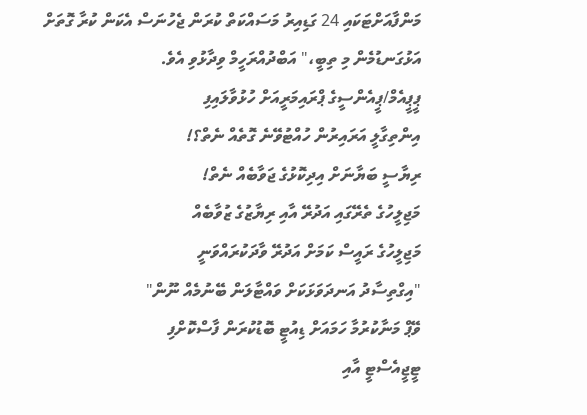މަންފާއަށްޓަކައި 24 ގަޑިއިރު މަސައްކަތް ކުރަން ޖެހުނަސް އެކަން ކުރާ ގޮތަށް އަޅުގަނޑުމެން މި ތިބީ،" އަބްދުއްރަހީމް ވިދާޅުވި އެވެ.
ޕީޕީއެމް/ޕީއެންސީގެ ޕްރައިމަރީއަށް ހުޅުވާލައިފި
އިންތިގާލީ އަރައިރުން ހުއްޓުވޭނެ ގޮތެއް ނެތް؟!
ރިޔާސީ ބަޔާނަށް އިދިކޮޅުގެ ޖަވާބެއް ނެތް!
މަޖިލީހުގެ ތެރޭގައި އަދުރޭ އާއި ރިޔާޒުގެ ޒުވާބެއް
މަޖިލީހުގެ ރައީސް ކަމަށް އަދުރޭ ވާދަކުރައްވަނީ
"އިގްތިސާދު އަނދަވަޅަކަށް ވައްޓާލަން ބޭނުމެއް ނޫން"
ވޭޕް މަނާކުރުމާ ހަމައަށް ޑިއުޓީ ބޮޑުކުރަން ފާސްކޮށްފި
ޓީޖީއެސްޓީ އާއި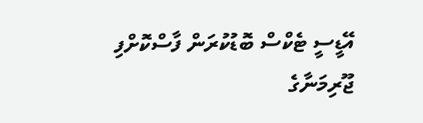އޭޑީސީ ޓެކްސް ބޮޑުކުރަން ފާސްކޮށްފި
ޖޫރިމަނާގެ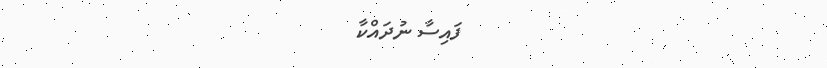ފައިސާ ނުދައްކާ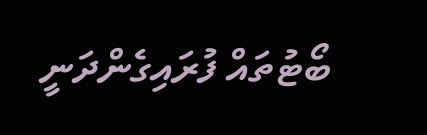ބޯޓުތައް ފުރައިގެންދަނީ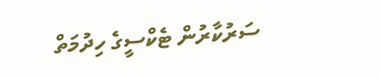ސަރުކާރުން ޓެކްސީގެ ހިދުމަތް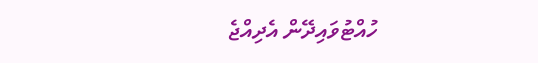ހުއްޓުވައިދޭން އެދިއްޖެ